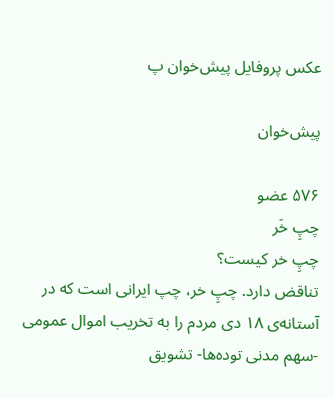عکس پروفایل پیش‌خوان پ

پیش‌خوان

۵۷۶ عضو
چپِ خَر
چپِ خر کیست؟
تناقض دارد. چپِ خر، چپ ایرانی است که در آستانه‌ی ۱۸ دی مردم را به تخریب اموال عمومی -سهم مدنی توده‌ها- تشویق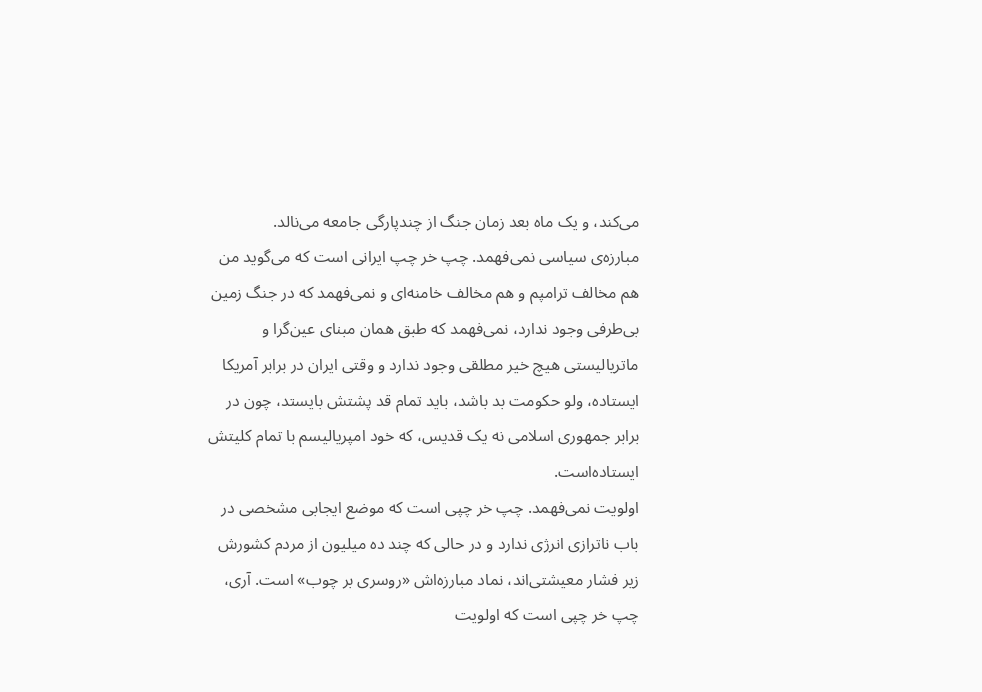می‌کند، و یک ماه بعد زمان جنگ از چندپارگی جامعه می‌نالد.
مبارزه‌ی سیاسی نمی‌فهمد. چپ خر چپ ایرانی است که می‌گوید من هم مخالف ترامپم و هم مخالف خامنه‌ای و نمی‌فهمد که در جنگ زمین بی‌طرفی وجود ندارد، نمی‌فهمد که طبق همان مبنای عین‌گرا و ماتریالیستی هیچ خیر مطلقی وجود ندارد و وقتی ایران در برابر آمریکا ایستاده، ولو حکومت بد باشد، باید تمام قد پشتش بایستد، چون در برابر جمهوری اسلامی نه یک قدیس، که خود امپریالیسم با تمام کلیتش ایستاده‌است.
اولویت نمی‌فهمد. چپ خر چپی است که موضع ایجابی مشخصی در باب ناترازی انرژی ندارد و در حالی که چند ده میلیون از مردم کشورش زیر فشار معیشتی‌اند، نماد مبارزه‌اش «روسری بر چوب» است. آری، چپ خر چپی است که اولویت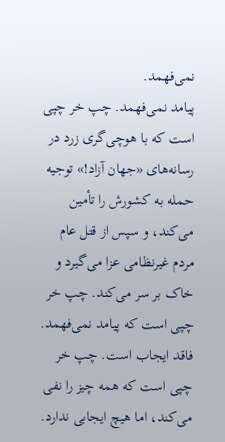نمی‌فهمد.
پیامد نمی‌فهمد. چپ خر چپی است که با هوچی‌‌گری زرد در رسانه‌های «جهان آزاد!» توجیه حمله به کشورش را تأمین می‌کند، و سپس از قتل عام مردم غیرنظامی عزا می‌گیرد و خاک بر سر می‌کند. چپ خر چپی است که پیامد نمی‌فهمد.
فاقد ایجاب است. چپ خر چپی است که همه چیز را نفی می‌کند، اما هیچ ایجابی ندارد.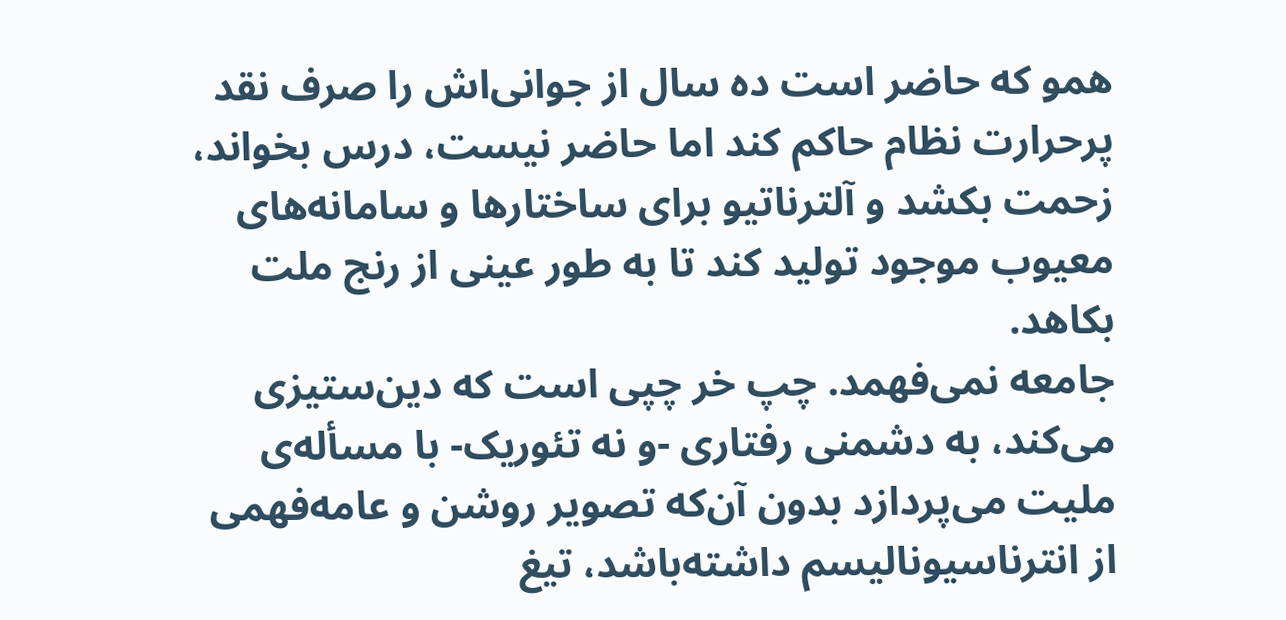همو که حاضر است ده سال از جوانی‌اش را صرف نقد پرحرارت نظام حاکم کند اما حاضر نیست، درس بخواند، زحمت بکشد و آلترناتیو برای ساختارها و سامانه‌های معیوب موجود تولید کند تا به طور عینی از رنج ملت بکاهد.
جامعه نمی‌فهمد. چپ خر چپی است که دین‌ستیزی می‌کند، به دشمنی رفتاری -و نه تئوریک- با مسأله‌ی ملیت می‌پردازد بدون آن‌که تصویر روشن و عامه‌فهمی از انترناسیونالیسم داشته‌باشد، تیغ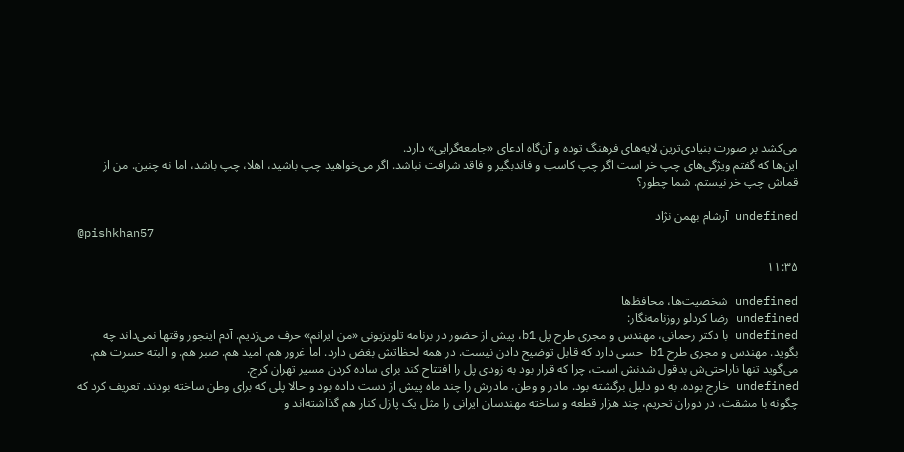می‌کشد بر صورت بنیادی‌ترین لایه‌های فرهنگ توده و آن‌گاه ادعای «جامعه‌گرایی» دارد.
این‌ها که گفتم ویژگی‌های چپ خر است اگر چپ کاسب و فاندبگیر و فاقد شرافت نباشد. اگر می‌خواهید چپ باشید، اهلا، چپ باشد، اما نه چنین. من از قماش چپ خر نیستم. شما چطور؟

undefined آرشام بهمن نژاد
@pishkhan57

۱۱:۳۵

undefined شخصیت‌ها، محافظ‌ها
undefined رضا کردلو روزنامه‌نگار:
undefined با دکتر رحمانی، مهندس و مجری طرح پل b1، پیش از حضور در برنامه تلویزیونی «من ایرانم» حرف می‌زدیم. آدم اینجور وقتها نمی‌داند چه بگوید. مهندس و‌ مجری طرح b1 حسی دارد که قابل توضیح دادن نیست. در همه لحظاتش بغض دارد. اما غرور هم. امید هم. صبر هم. و البته حسرت هم. می‌گوید تنها ناراحتی‌ش بدقول شدنش است، چرا که قرار بود به زودی پل را افتتاح کند برای ساده کردن مسیر تهران کرج.
undefined خارج بوده. به دو دلیل برگشته بود. مادر و وطن. مادرش را چند ماه پیش از دست داده بود و حالا پلی که برای وطن ساخته بودند. تعریف کرد که چگونه با مشقت، در دوران تحریم، چند هزار قطعه و‌ ساخته‌ مهندسان ایرانی را مثل یک پازل کنار هم گذاشته‌اند و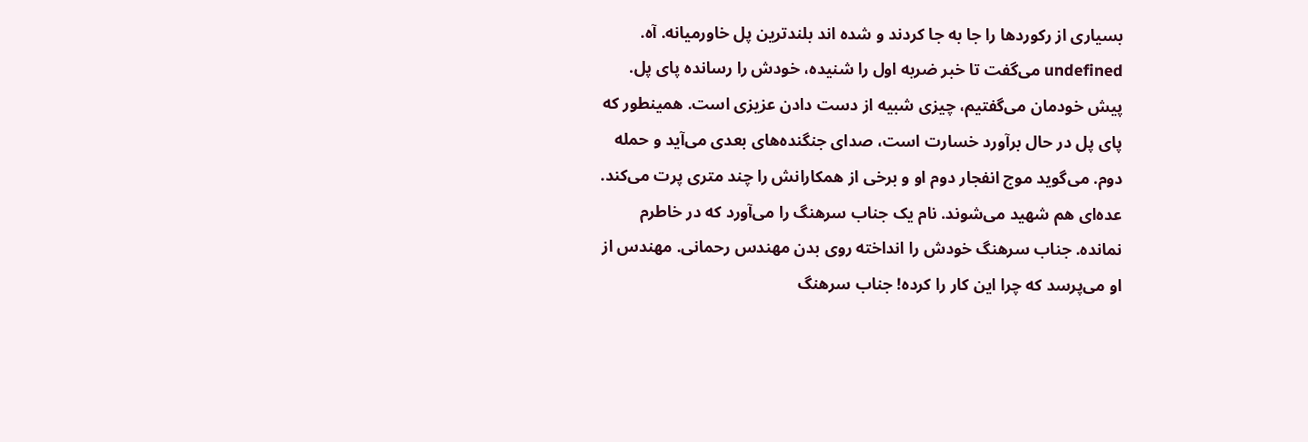بسیاری از رکوردها را جا به جا کردند و شده اند بلندترین پل خاورمیانه. آه.
undefined می‌گفت تا خبر ضربه اول را شنیده، خودش را رسانده پای پل. پیش خودمان می‌گفتیم، چیزی شبیه از دست دادن عزیزی است. همینطور که پای پل در حال برآورد خسارت است، صدای جنگنده‌‌های بعدی می‌آید و حمله دوم. می‌گوید موج انفجار دوم او و برخی از همکارانش را چند متری پرت می‌کند. عده‌ای هم شهید می‌شوند. نام یک جناب سرهنگ را می‌آورد که در خاطرم نمانده. جناب سرهنگ‌ خودش را انداخته روی بدن مهندس رحمانی. مهندس از او می‌پرسد که چرا این کار را کرده! جناب سرهنگ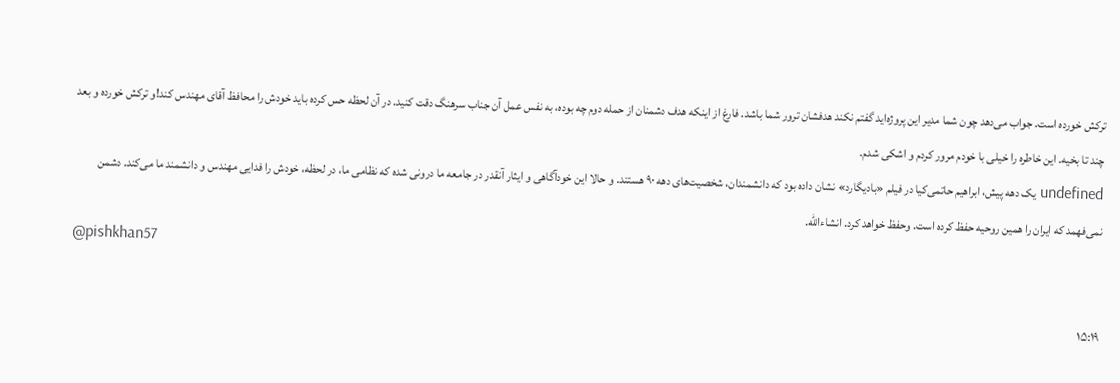ترکش خورده است. جواب می‌دهد چون شما مدیر این پروژه‌اید گفتم نکند هدفشان‌ ترور شما باشد. فارغ از اینکه‌ هدف دشمنان از حمله دوم چه بوده، به نفس عمل آن جناب سرهنگ دقت کنید. در آن لحظه حس کرده باید خودش را محافظ آقای مهندس کند‌!و ترکش خورده و بعد چند تا بخیه‌. این خاطره را خیلی با خودم مرور کردم و اشکی شدم.
undefined یک دهه پیش، ابراهیم حاتمی‌کیا در فیلم «بادیگارد‌» نشان داده بود که دانشمندان، شخصیت‌های دهه ۹۰ هستند. و حالا این خودآگاهی و‌ ایثار آنقدر در جامعه ما درونی شده که نظامی ما، در لحظه، خودش را فدایی مهندس و‌ دانشمند ما می‌کند. دشمن نمی‌فهمد که‌ ایران را همین روحیه حفظ کرده است. و‌حفظ خواهد کرد. انشاءالله.
@pishkhan57

۱۵:۱۹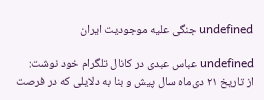undefined جنگی علیه موجودیت ایران

undefined عباس عبدی در کانال تلگرام خود نوشت:
از تاریخ ۲۱ دی‌ماه سال پیش و بنا به دلایلی که در فرصت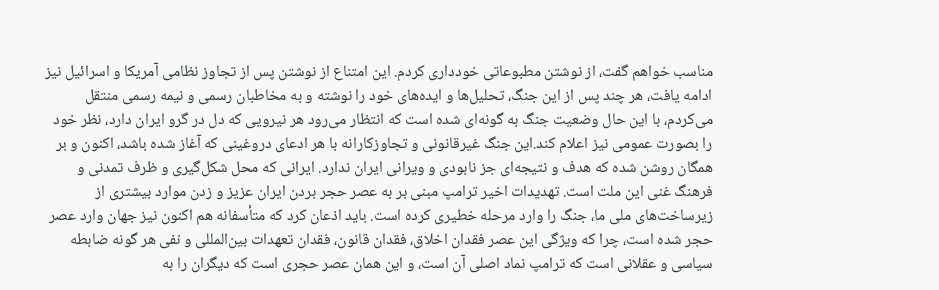مناسب خواهم گفت، از نوشتن مطبوعاتی خودداری کردم. این امتناع از نوشتن پس از تجاوز نظامی آمریکا و اسرائیل نیز ادامه یافت، هر چند پس از این جنگ، تحلیل‌ها و ایده‌های خود را نوشته و به مخاطبان رسمی و نیمه رسمی منتقل می‌کردم، با این حال وضعیت جنگ به گونه‌ای شده است که انتظار می‌رود هر نیرویی که دل در گرو ایران دارد، نظر خود را بصورت عمومی نیز اعلام کند.این جنگ غیرقانونی و تجاوزکارانه با هر ادعای دروغینی که آغاز شده باشد، اکنون و بر همگان روشن شده که هدف و نتیجه‌ای جز نابودی و ویرانی ایران ندارد. ایرانی که محل شکل‌گیری و ظرف تمدنی و فرهنگ غنی این ملت است. تهدیدات اخیر ترامپ مبنی بر به عصر حجر بردن ایران عزیز و زدن موارد بیشتری از زیرساخت‌های ملی ما، جنگ را وارد مرحله خطیری کرده است. باید اذعان کرد که متأسفانه هم اکنون نیز جهان وارد عصر حجر شده است، چرا که ویژگی این عصر فقدان اخلاق، فقدان قانون، فقدان تعهدات بین‌المللی و نفی هر گونه ضابطه سیاسی و عقلانی است که ترامپ نماد اصلی آن است، و این همان عصر حجری است که دیگران را به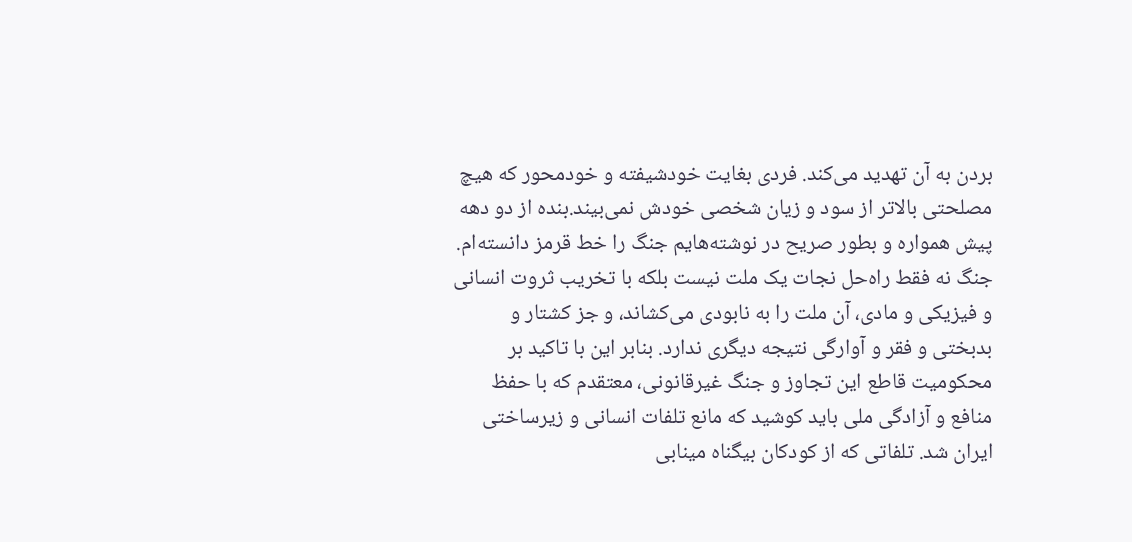بردن به آن تهدید می‌کند. فردی بغایت خودشیفته و خودمحور که هیچ مصلحتی بالاتر از سود و زیان شخصی خودش نمی‌بیند.بنده از دو دهه پیش همواره و بطور صریح در نوشته‌هایم جنگ را خط قرمز دانسته‌ام. جنگ نه فقط راه‌حل نجات یک ملت نیست بلکه با تخریب ثروت انسانی و فیزیکی و مادی، آن ملت را به نابودی می‌کشاند، و جز کشتار و بدبختی و فقر و آوارگی نتیجه دیگری ندارد. بنابر این با تاکید بر محکومیت قاطع این تجاوز و جنگ غیرقانونی، معتقدم که با حفظ منافع و آزادگی ملی باید کوشید که مانع تلفات انسانی و زیرساختی ایران شد. تلفاتی که از کودکان بیگناه مینابی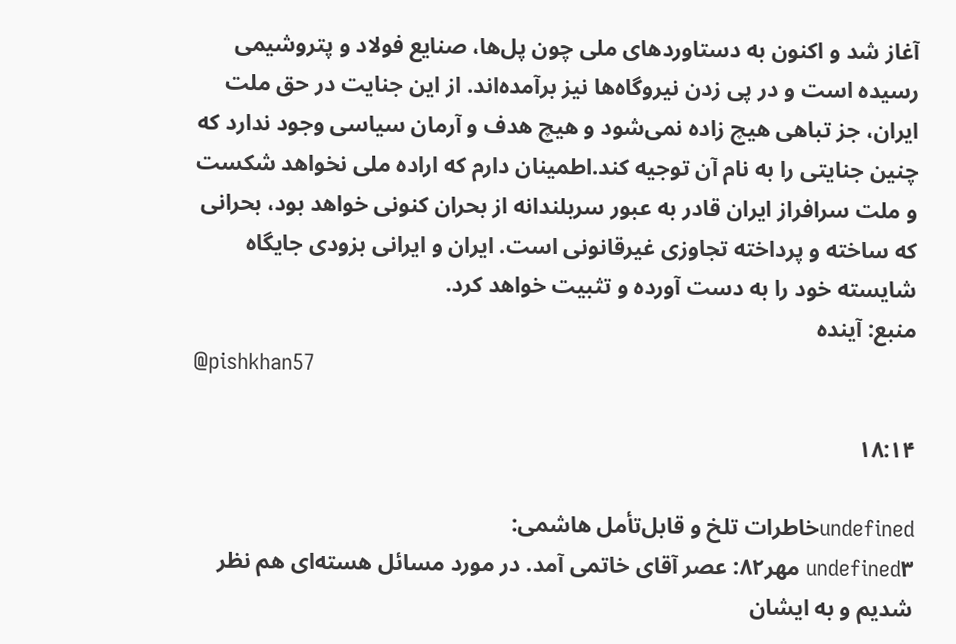آغاز شد و اکنون به دستاوردهای ملی چون پل‌ها، صنایع فولاد و پتروشیمی رسیده است و در پی زدن نیروگاه‌ها نیز برآمده‌اند. از این جنایت در حق ملت ایران، جز تباهی هیچ زاده نمی‌شود و هیچ هدف و آرمان سیاسی وجود ندارد که چنین جنایتی را به نام آن توجیه کند.اطمینان دارم که اراده ملی نخواهد شکست و ملت سرافراز ایران قادر به عبور سربلندانه از بحران کنونی خواهد بود، بحرانی که ساخته و پرداخته تجاوزی غیرقانونی است. ایران و ایرانی بزودی جایگاه شایسته خود را به دست آورده و تثبیت خواهد کرد.
منبع: آینده
@pishkhan57

۱۸:۱۴

undefinedخاطرات تلخ و قابل‌تأمل هاشمی:
undefined۳ مهر۸۲: عصر آقای خاتمی آمد. در مورد مسائل هسته‌ای هم نظر شدیم و به ایشان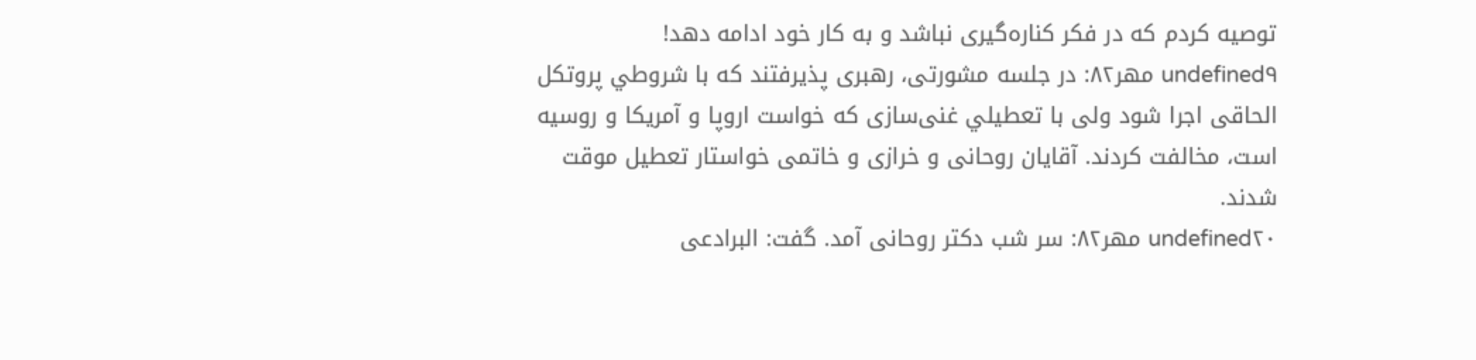توصيه کردم که در فکر کناره‌گیری نباشد و به کار خود ادامه دهد!
undefined۹ مهر۸۲: در جلسه مشورتی، رهبری پذیرفتند که با شروطي پروتکل الحاقی اجرا شود ولی با تعطيلي غنی‌سازی که خواست اروپا و آمریکا و روسيه است، مخالفت کردند. آقایان روحانی و خرازی و خاتمی خواستار تعطيل موقت شدند.
undefined۲۰ مهر۸۲: سر شب دکتر روحانی آمد. گفت: البرادعی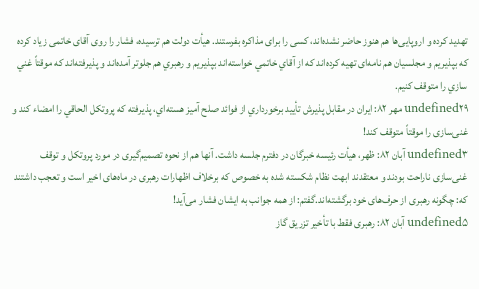تهدید کرده و اروپايی‌ها هم هنوز حاضر نشده‌اند، کسی را برای مذاكره بفرستند. هيأت دولت هم ترسيده، فشار را روی آقای خاتمی زياد کرده که بپذیریم و مجلسيان هم نامه‌ای تهیه کرده‌اند كه از آقاي خاتمي خواسته‌اند بپذيريم و رهبري هم جلوتر آمده‌اند و پذيرفته‌اند که موقتاً غني سازي را متوقف كنيم.
undefined۲۹ مهر ۸۲: ایران در مقابل پذیرش تأييد برخورداري از فوائد صلح آميز هسته‌اي، پذيرفته كه پروتكل الحاقي را امضاء كند و غنی‌سازی را موقتاً متوقف کند!
undefined۳ آبان ۸۲: ظهر، هیأت رئیسه خبرگان در دفترم جلسه داشت. آنها هم از نحوه تصمیم‌گیری در مورد پروتکل و توقف غنی‌سازی ناراحت بودند و معتقدند ابهت نظام شکسته شده به خصوص که برخلاف اظهارات رهبری در ماه‌های اخیر است و تعجب داشتند که: چگونه رهبری از حرف‌های خود برگشته‌اند.گفتم: از همه جوانب به ایشان فشار می‌آيد!
undefined۵ آبان ۸۲: رهبری فقط با تأخير تزريق گاز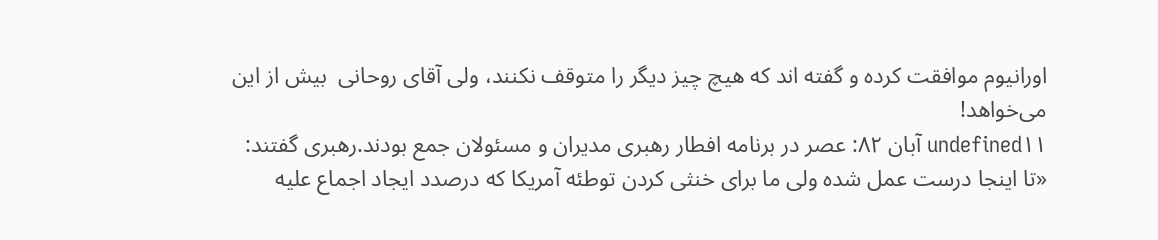اورانيوم موافقت کرده‌ و گفته اند که هیچ چیز دیگر را متوقف نکنند، ولی آقای روحانی  بیش از این می‌خواهد!
undefined۱۱ آبان ۸۲: عصر در برنامه افطار رهبری مدیران و مسئولان جمع بودند.رهبری گفتند: «تا اینجا درست عمل شده ولی ما برای خنثی کردن توطئه آمریکا که درصدد ایجاد اجماع علیه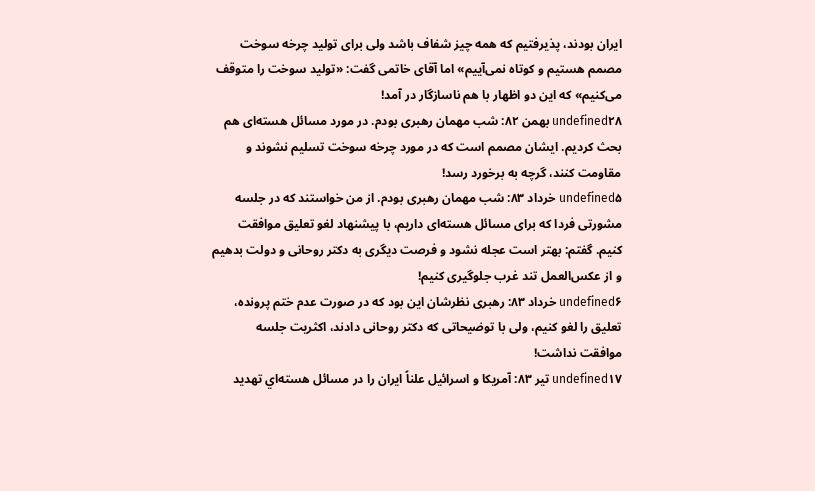ایران بودند، پذیرفتيم که همه چيز شفاف باشد ولی برای توليد چرخه سوخت مصمم هستیم و کوتاه نمی‌آیيم» اما آقای خاتمی گفت: «تولید سوخت را متوقف می‌کنیم» که این دو اظهار با هم ناسازگار در آمد!
undefined۲۸ بهمن ۸۲: شب مهمان رهبری بودم. در مورد مسائل هسته‌ای هم بحث کردیم. ایشان مصمم است که در مورد چرخه سوخت تسلیم نشوند و مقاومت كنند، گرچه به برخورد رسد!
undefined۵ خرداد ۸۳: شب مهمان رهبری بودم. از من خواستند که در جلسه مشورتی فردا که برای مسائل هسته‌ای داریم، با پیشنهاد لغو تعلیق موافقت کنیم. گفتم: بهتر است عجله نشود و فرصت دیگری به دکتر روحانی و دولت بدهیم و از عکس‌العمل تند غرب جلوگیری کنیم!
undefined۶ خرداد ۸۳: رهبری نظرشان این بود که در صورت عدم ختم پرونده، تعلیق را لغو کنیم، ولی با توضیحاتی که دکتر روحانی دادند، اکثریت جلسه موافقت نداشت!
undefined۱۷ تير ۸۳: آمريكا و اسرائيل علناً ايران را در مسائل هسته‌اي تهديد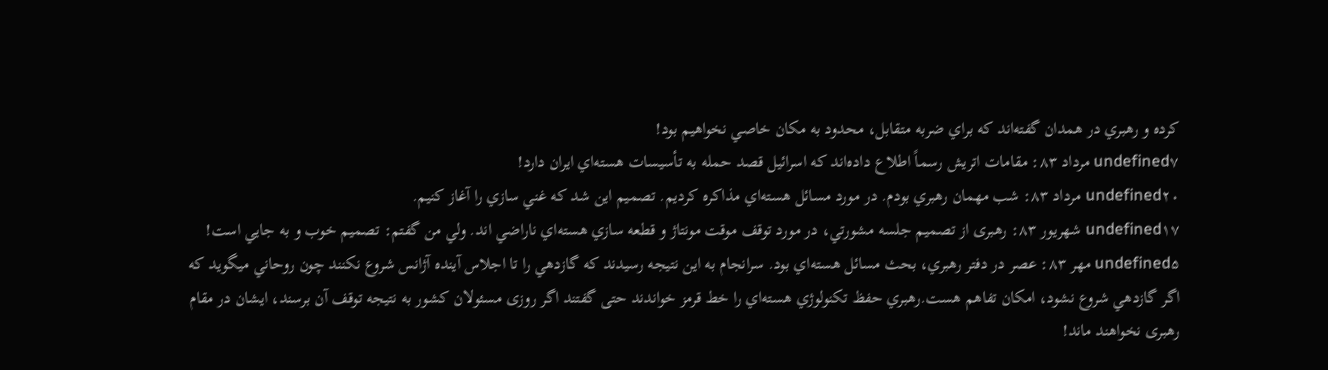كرده‌ و رهبري در همدان گفته‌اند كه براي ضربه متقابل، محدود به مكان خاصي نخواهيم بود!
undefined۷ مرداد ۸۳: مقامات اتريش رسماً اطلاع داد‌ه‌اند كه اسرائيل قصد حمله به تأسيسات هسته‌اي ايران دارد!
undefined۲۰ مرداد ۸۳: شب مهمان رهبري بودم. در مورد مسائل هسته‌اي مذاكره كرديم. تصميم اين شد كه غني سازي را آغاز كنيم.
undefined۱۷ شهريور ۸۳: رهبری از تصميم جلسه مشورتي، در مورد توقف موقت مونتاژ و قطعه سازي هسته‌اي ناراضي اند. ولي من گفتم: تصميم خوب و به جايي است!
undefined۵ مهر ۸۳: عصر در دفتر رهبري، بحث مسائل هسته‌اي بود. سرانجام به اين نتيجه رسيدند كه گازدهي را تا اجلاس آينده آژانس شروع نكنند چون روحاني میگوید که اگر گازدهي شروع نشود، امكان تفاهم هست.رهبري حفظ تكنولوژي هسته‌اي را خط قرمز خواندند حتی گفتند اگر روزی مسئولان کشور به نتیجه توقف آن برسند، ایشان در مقام رهبری نخواهند ماند!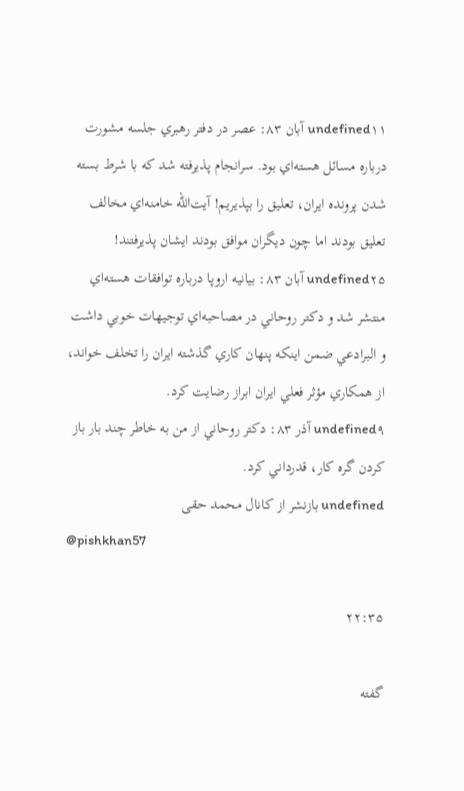undefined۱۱ آبان ۸۳: عصر در دفتر رهبري جلسه مشورت درباره مسائل هسته‌اي بود. سرانجام پذيرفته شد كه با شرط بسته شدن پرونده ايران، تعليق را بپذيريم! آيت‌الله خامنه‌اي مخالف تعليق بودند اما چون ديگران موافق بودند ايشان پذيرفتند!
undefined۲۵ آبان ۸۳: بيانيه اروپا درباره توافقات هسته‌اي منتشر شد و دكتر روحاني در مصاحبه‌اي توجيهات خوبي داشت و البرادعي ضمن اينكه پنهان كاري گذشته ايران را تخلف خواند، از همكاري مؤثر فعلي ايران ابراز رضايت كرد.
undefined۹ آذر ۸۳: دكتر روحاني از من به خاطر چند بار باز كردن گره كار، قدرداني كرد.
undefined بازنشر از کانال محمد حقی
@pishkhan57

۲۲:۳۵

گفته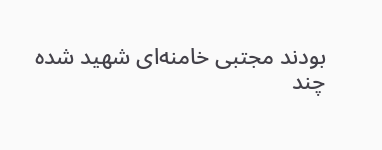بودند مجتبی خامنه‌ای شهید شده
چند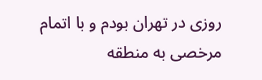روزی در تهران بودم و با اتمام مرخصی به منطقه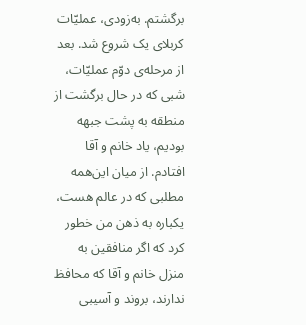برگشتم. به‌زودی، عملیّات کربلای یک شروع شد. بعد از مرحله‌ی دوّم عملیّات، شبی که در حال برگشت از منطقه به پشت جبهه بودیم، یاد خانم و آقا افتادم. از میان این‌همه مطلبی که در عالم هست، یکباره به ذهن من خطور کرد که اگر منافقین به منزل خانم و آقا که محافظ ندارند، بروند و آسیبی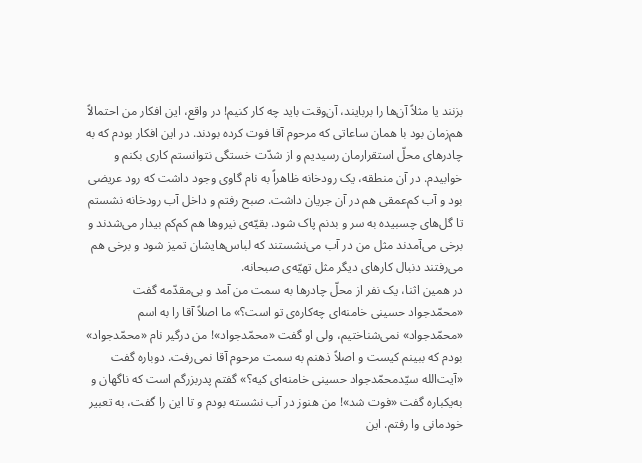بزنند یا مثلاً آن‌ها را بربایند، آن‌وقت باید چه کار کنیم! در واقع، این افکار من احتمالاً هم‌زمان بود با همان ساعاتی که مرحوم آقا فوت کرده بودند. در این افکار بودم که به چادرهای محلّ استقرارمان رسیدیم و از شدّت خستگی نتوانستم کاری بکنم و خوابیدم. در آن منطقه، یک رودخانه ظاهراً به نام گاوی وجود داشت که رود عریضی بود و آب کم‌عمقی هم در آن جریان داشت. صبح رفتم و داخل آب رودخانه نشستم تا گل‌های چسبیده به سر و بدنم پاک شود. بقیّه‌ی نیرو‌ها هم کم‌کم بیدار می‌شدند و برخی می‌آمدند مثل من در آب می‌نشستند که لباس‌هایشان تمیز شود و برخی هم می‌رفتند دنبال کارهای دیگر مثل تهیّه‌ی صبحانه.
در همین اثنا، یک نفر از محلّ چادرها به سمت من آمد و بی‌مقدّمه گفت «محمّدجواد حسینی خامنه‌ای چه‌کاره‌ی تو است؟» ما اصلاً آقا را به اسم «محمّدجواد» نمی‌شناختیم، ولی او گفت «محمّدجواد»! من درگیر نام «محمّدجواد» بودم که ببینم کیست و اصلاً ذهنم به سمت مرحوم آقا نمی‌رفت. دوباره گفت «آیت‌الله سیّدمحمّدجواد حسینی خامنه‌‌ای کیه؟» گفتم پدربزرگم است که ناگهان و به‌یکباره گفت «فوت شد»! من هنوز در آب نشسته بودم و تا این را گفت، به تعبیر خودمانی وا رفتم. این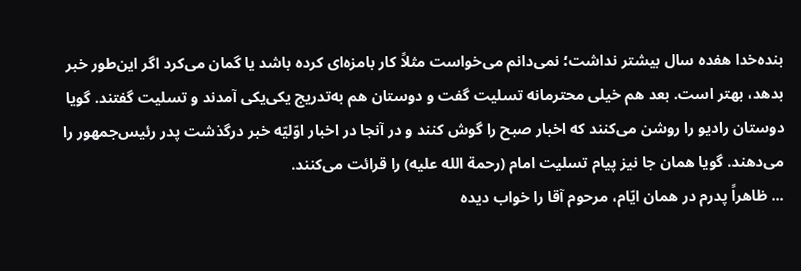بنده‌خدا هفده سال بیشتر نداشت؛ نمی‌دانم می‌خواست مثلاً کار بامزه‌ای کرده باشد یا گمان می‌کرد اگر این‌طور خبر بدهد، بهتر است. بعد هم خیلی محترمانه تسلیت گفت و دوستان هم به‌تدریج یکی‌یکی آمدند و تسلیت گفتند. گویا دوستان رادیو را روشن می‌کنند که اخبار صبح را گوش کنند و در آنجا در اخبار اوّلیّه خبر درگذشت پدر رئیس‌جمهور را می‌دهند. گویا همان جا نیز پیام تسلیت امام (رحمة الله علیه) را قرائت می‌کنند.
... ظاهراً پدرم در همان ایّام، مرحوم آقا را خواب دیده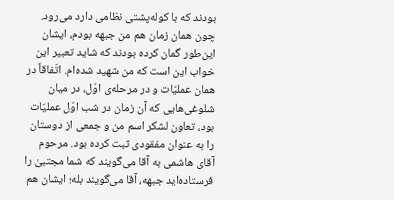بودند که با کوله‌پشتی نظامی دارد می‌رود. چون همان‌ زمان هم من جبهه بودم، ایشان این‌طور گمان کرده بودند که شاید تعبیر این خواب این است که من شهید شده‌ام. اتّفاقاً در همان عملیّات و در مرحله‌ی اوّل، در میان شلوغی‌هایی که آن زمان در شب اوّل عملیّات بود، تعاون لشکر اسم من و جمعی از دوستان را به عنوان مفقودی ثبت کرده بود. مرحوم آقای هاشمی به آقا می‌گویند که شما مجتبیٰ را فرستاده‌اید جبهه، آقا می‌گویند بله؛ ایشان هم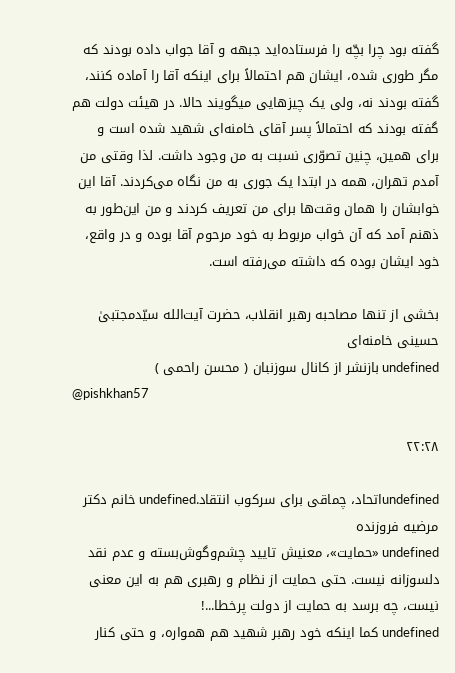گفته بود چرا بچّه را فرستاده‌اید جبهه و آقا جواب داده بودند که مگر طوری شده، ایشان هم احتمالاً برای اینکه آقا را آماده کنند، گفته بودند نه، ولی یک چیزهایی میگویند حالا. در هیئت دولت هم گفته بودند که احتمالاً پسر آقای خامنه‌ای شهید شده است و برای همین، چنین تصوّری نسبت به من وجود داشت. لذا وقتی من آمدم تهران، همه در ابتدا یک جوری به من نگاه می‌کردند. آقا این خوابشان را همان وقت‌ها برای من تعریف کردند و من این‌طور به ذهنم آمد که آن خواب مربوط به خود مرحوم آقا بوده و در واقع، خود ایشان بوده که داشته می‌رفته است.

بخشی از تنها مصاحبه‌ رهبر انقلاب، حضرت آیت‌الله سیّدمجتبیٰ حسینی خامنه‌ای
undefined بازنشر از کانال سوزنبان ( محسن راحمی )
@pishkhan57

۲۲:۲۸

undefinedاتحاد، چماقی برای سرکوب انتقاد.undefined خانم دکتر مرضیه فروزنده
undefined «حمایت»، معنیش تایید چشم‌وگوش‌بسته و عدم نقد دلسوزانه نیست. حتی حمایت از نظام و رهبری هم به این معنی نیست، چه برسد به حمایت از دولت پرخطا...!
undefined کما اینکه خود رهبر شهید هم همواره، و حتی کنار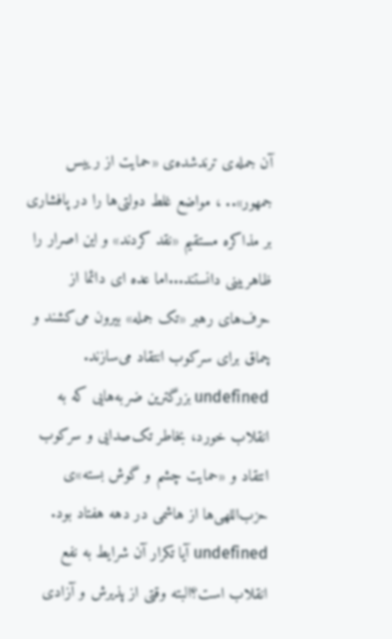آن جمله‌ی ترندشده‌ی «حمایت از رییس جمهور».. ، مواضع غلط دولتی‌ها را در پافشاری بر مذاکره مستقیم «نقد کردند» و این اصرار را ظاهربینی دانستند...اما عده ای دائما از حرف‌های رهبر «تک جمله» بیرون می‌کشند و‌ چماق برای سرکوب انتقاد می‌سازند.
undefined بزرگترین ضربه‌هایی که به انقلاب خورد، بخاطر تک‌صدایی و سرکوب انتقاد و «حمایت چشم و گوش بسته»ی حزب‌اللهی‌ها از هاشمی در دهه هفتاد بود.
undefined آیا تکرار آن شرایط به نفع انقلاب است؟البته وقتی از پذیرش و آزادی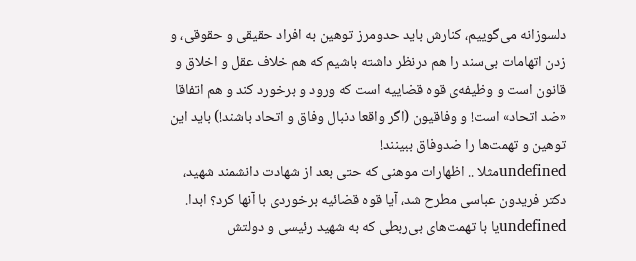دلسوزانه می‌گوییم، کنارش باید حدومرز توهین به افراد حقیقی و حقوقی، و زدن اتهامات بی‌سند را هم درنظر داشته باشیم که هم خلاف عقل و اخلاق و قانون است و وظیفه‌ی قوه قضاییه است که ورود و برخورد کند و هم اتفاقا «ضد اتحاد» است! و وفاقیون (اگر واقعا دنبال وفاق و اتحاد باشند!) باید این توهین و تهمت‌ها را ضدوفاق ببینند!
undefinedمثلا .. اظهارات موهنی که حتی بعد از شهادت دانشمند شهید، دکتر فریدون عباسی مطرح شد، آیا قوه قضائیه برخوردی با آنها کرد؟ ابدا.
undefinedیا با تهمت‌های بی‌ربطی که به شهید رئیسی و دولتش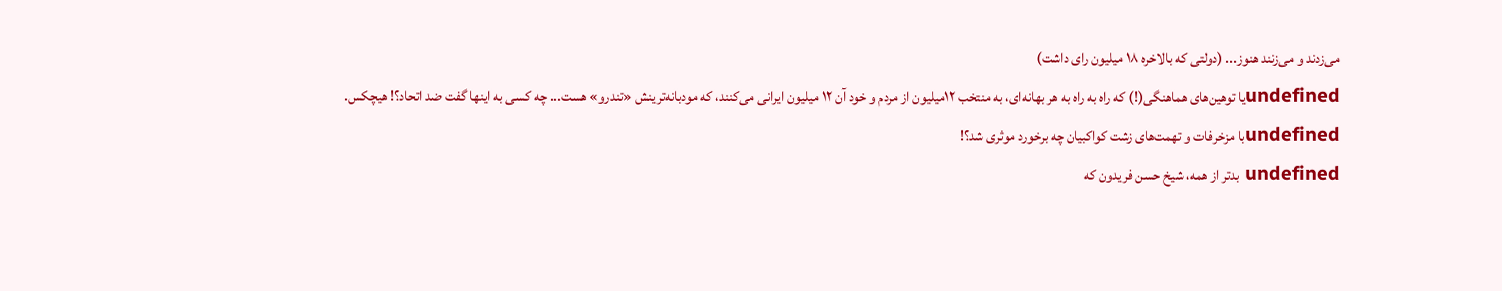می‌زدند و می‌زنند هنوز... (دولتی که بالاخره ۱۸ میلیون رای داشت)
undefinedیا توهین‌های هماهنگی(!) که راه به راه به هر بهانه‌ای، به منتخب ۱۲میلیون از مردم و خود آن ۱۲ میلیون ایرانی می‌کنند، که مودبانه‌ترینش «تندرو» هست... چه کسی به اینها گفت ضد اتحاد؟! هیچکس.
undefinedبا مزخرفات و تهمت‌های زشت کواکبیان چه برخورد موثری شد؟!
undefined بدتر از همه، شیخ حسن فریدون که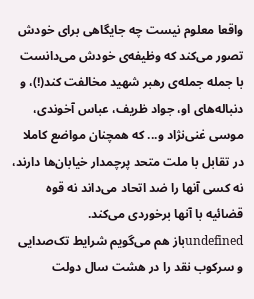واقعا معلوم نیست چه جایگاهی برای خودش تصور می‌کند که وظیفه‌ی خودش می‌دانست با جمله جمله‌ی رهبر شهید مخالفت کند(!)، و دنباله‌های او، جواد ظریف، عباس آخوندی، موسی غنی‌نژاد و... که همچنان مواضع کاملا در تقابل با ملت متحد پرچمدار خیابان‌ها دارند، نه کسی آنها را ضد اتحاد می‌داند نه قوه قضائیه با آنها برخوردی می‌کند.
undefinedباز هم می‌گویم شرایط تک‌صدایی و سرکوب نقد را در هشت سال دولت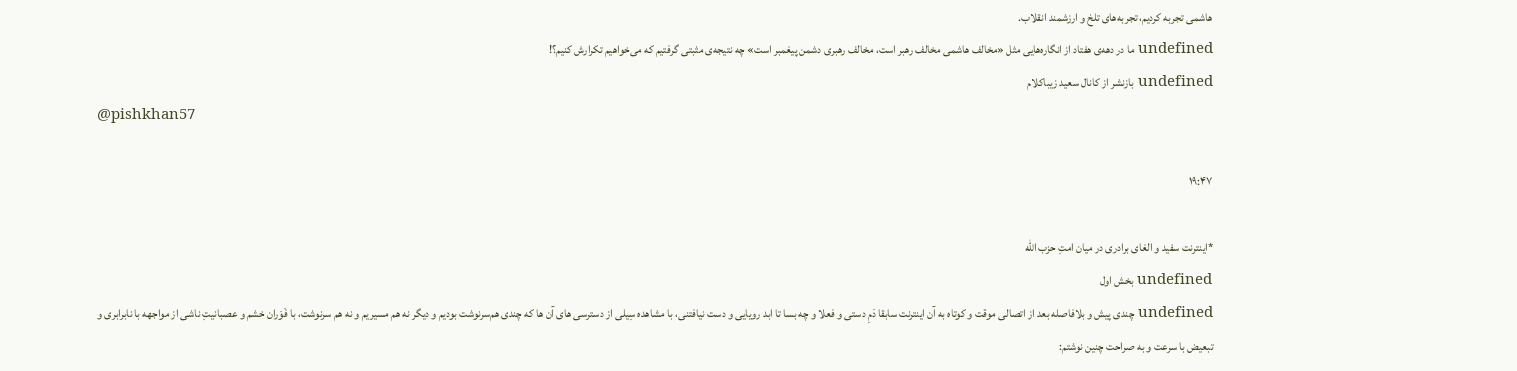هاشمی تجربه کردیم، تجربه‌های تلخ و ارزشمند انقلاب.
undefined ما در دهه‌ی هفتاد از انگاره‌هایی مثل «مخالف هاشمی مخالف رهبر است، مخالف رهبری دشمن پیغمبر است» چه نتیجه‌ی مثبتی گرفتیم که می‌خواهیم تکرارش کنیم؟!
undefined بازنشر از کانال سعید زیباکلام
@pishkhan57

۱۹:۴۷

*اینترنت سفید و الغای برادری در میان امتِ حزب الله
undefined بخش اول
undefined چندی پیش و بلافاصله بعد از اتصالی موقت و کوتاه به آن اینترنت سابقا دَمِ دستی و فعلا و چه بسا تا ابد رویایی و دست نیافتنی، با مشاهده سِیلی از دسترسی های آن ها که چندی هم‌سرنوشت بودیم و دیگر نه هم مسیریم و نه هم سرنوشت، با فَوَران خشم و عصبانیتِ ناشی از مواجهه با نابرابری و تبعیض با سرعت و به صراحت چنین نوشتم: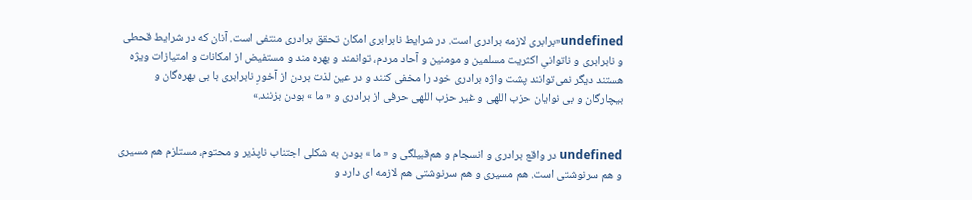undefined«برابری لازمه برادری است. در شرایط نابرابری امکان تحقق برادری منتفی است. آنان که در شرایط قحطی و نابرابری و ناتوانیِ اکثریت مسلمین و مومنین و آحاد مردم، توانمند و بهره مند و مستفیض از امکانات و امتیازات ویژه هستند دیگر نمی‌توانند پشت واژه برادری خود را مخفی کنند و در عین لذت بردن از آخورِ نابرابری با بی بهره‌گان و بیچارگان و بی نوایان حزب اللهی و غیر حزب اللهی حرفی از برادری و « ما » بودن بزنند.»


undefined در واقع برادری و انسجام و هم‌قبیلگی و « ما » بودن به شکلی اجتناب ناپذیر و محتوم، مستلزم هم مسیری و هم سرنوشتی است. هم مسیری و هم سرنوشتی هم لازمه ای دارد و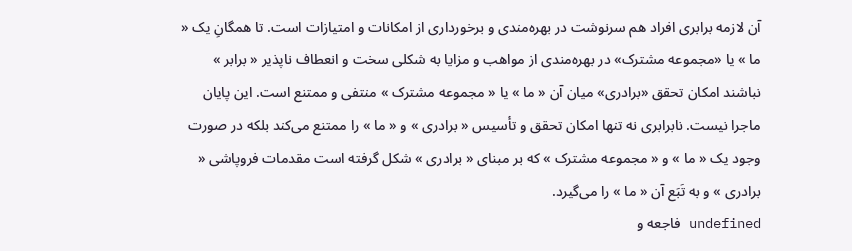آن لازمه برابری افراد هم سرنوشت در بهره‌مندی و برخورداری از امکانات و امتیازات است. تا همگانِ یک « ما » یا «مجموعه مشترک» در بهره‌مندی از مواهب و مزایا به شکلی سخت و انعطاف ناپذیر « برابر » نباشند امکان تحقق «برادری» میان آن « ما » یا « مجموعه مشترک » منتفی و ممتنع است. این پایان ماجرا نیست. نابرابری نه تنها امکان تحقق و تأسیس « برادری » و « ما » را ممتنع می‌کند بلکه در صورت وجود یک « ما » و « مجموعه مشترک » که بر مبنای « برادری » شکل گرفته است مقدمات فروپاشی « برادری » و به تَبَع آن « ما » را می‌گیرد.
undefined فاجعه‌ و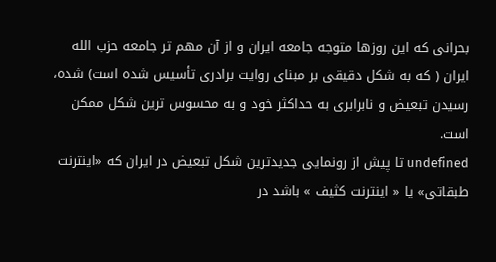بحرانی که این روزها متوجه جامعه ایران و از آن مهم تر جامعه حزب الله ایران ( که به شکل دقیقی بر مبنای روایت برادری تأسیس شده است) شده، رسیدن تبعیض و نابرابری به حداکثر خود و به محسوس ترین شکل ممکن است.
undefined تا پیش از رونمایی جدیدترین شکل تبعیض در ایران که «اینترنت طبقاتی» یا « اینترنت کثیف » باشد در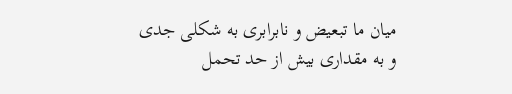میان ما تبعیض و نابرابری به شکلی جدی و به مقداری بیش از حد تحمل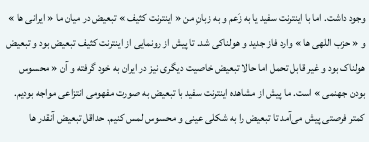وجود داشت. اما با اینترنت سفید یا به زَعم و به زبانِ من « اینترنت کثیف » تبعیض در میان ما « ایرانی ها » و « حزب اللهی ها » وارد فاز جدید و هولناکی شد. تا پیش از رونمایی از اینترنت کثیف تبعیض بود و تبعیض هولناک بود و غیر قابل تحمل اما حالا تبعیض خاصیت دیگری نیز در ایران به خود گرفته و آن « محسوس بودن جهنمی » است. ما پیش از مشاهده اینترنت سفید با تبعیض به صورت مفهومی انتزاعی مواجه بودیم. کمتر فرصتی پیش می‌آمد تا تبعیض را به شکلی عینی و محسوس لمس کنیم‌. حداقل تبعیض آنقدر ها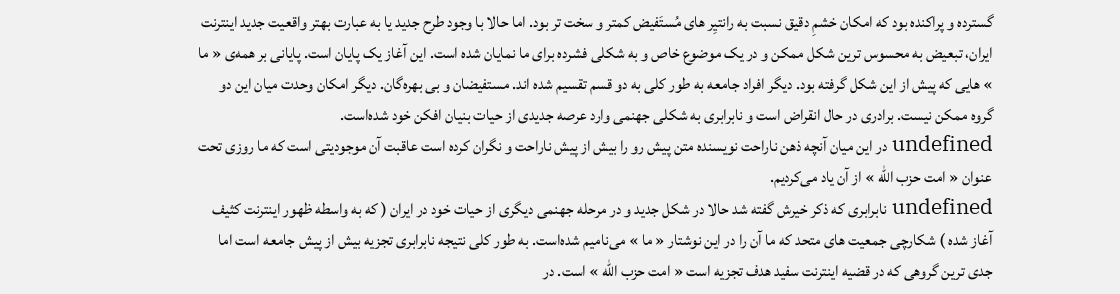گسترده و پراکنده بود که امکان خشمِ دقیق نسبت به رانتیِر های مُستَفیض کمتر و سخت تر بود. اما حالا با وجود طرح جدید یا به عبارت بهتر واقعیت جدید اینترنت ایران، تبعیض به محسوس ترین شکل ممکن و در یک موضوع خاص و به شکلی فشرده برای ما نمایان شده است. این آغاز یک پایان است. پایانی بر همه‌ی « ما » هایی که پیش از این شکل گرفته بود. دیگر افراد جامعه به طور کلی به دو قسم تقسیم شده اند. مستفیضان و بی بهره‌گان. دیگر امکان وحدت میان این دو گروه ممکن نیست. برادری در حال انقراض است و نابرابری به شکلی جهنمی وارد عرصه جدیدی از حیات بنیان افکن خود شده‌است.
undefined در این میان آنچه ذهن ناراحت نویسنده متن پیش رو را بیش از پیش ناراحت و نگران کرده است عاقبت آن موجودیتی است که ما روزی تحت عنوان « امت حزب الله » از آن یاد می‌کردیم.
undefined نابرابری که ذکر خیرش گفته شد حالا در شکل جدید و در مرحله جهنمی دیگری از حیات خود در ایران ( که به واسطه ظهور اینترنت کثیف آغاز شده ) شکارچی جمعیت های متحد که ما آن را در این نوشتار « ما » می‌نامیم شده‌است. به طور کلی نتیجه نابرابری تجزیه بیش از پیش جامعه است اما جدی ترین گروهی که در قضیه اینترنت سفید هدف تجزیه است « امت حزب الله » است. در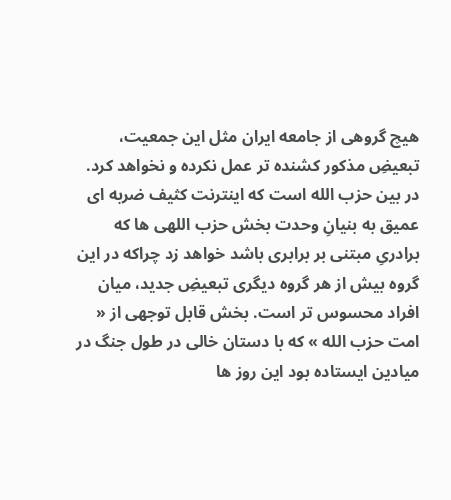هیچ گروهی از جامعه ایران مثل این جمعیت، تبعیضِ مذکور کشنده تر عمل نکرده و نخواهد کرد. در بین حزب الله است که اینترنت کثیف ضربه ای عمیق به بنیانِ وحدت بخش حزب اللهی ها که برادریِ مبتنی بر برابری باشد خواهد زد چراکه در این گروه بیش از هر گروه دیگری تبعیضِ جدید، میان افراد محسوس تر است. بخش قابل توجهی از « امت حزب الله » که با دستان خالی در طول جنگ در میادین ایستاده بود این روز ها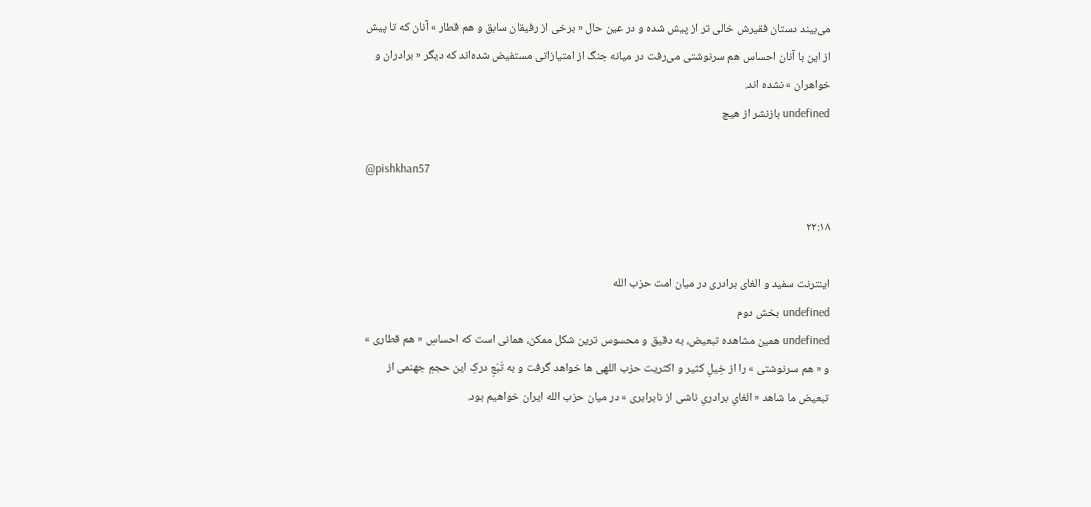می‌بیند دستان فقیرش خالی تر از پیش شده و در عین حال « برخی از رفیقان سابق و هم قطار » آنان که تا پیش از این با آنان احساس هم سرنوشتی می‌رفت در میانه جنگ از امتیازاتی مستفیض شده‌اند که دیگر « برادران و خواهران » نشده اند.
undefined بازنشر از هیچ

@pishkhan57

۲۲:۱۸

اینترنت سفید و الغای برادری در میان امت حزب الله
undefined بخش دوم
undefined همین مشاهده تبعیض، به دقیق و محسوس ترین شکل ممکن، همانی است که احساسِ « هم قطاری » و « هم سرنوشتی » را از خِیلِ کثیر و اکثریت حزب اللهی ها خواهد گرفت و به تَبَعِ درکِ این حجمِ جهنمی از تبعیض ما شاهد « الغایِ برادریِ ناشی از نابرابری » در میان حزب الله ایران خواهیم بود.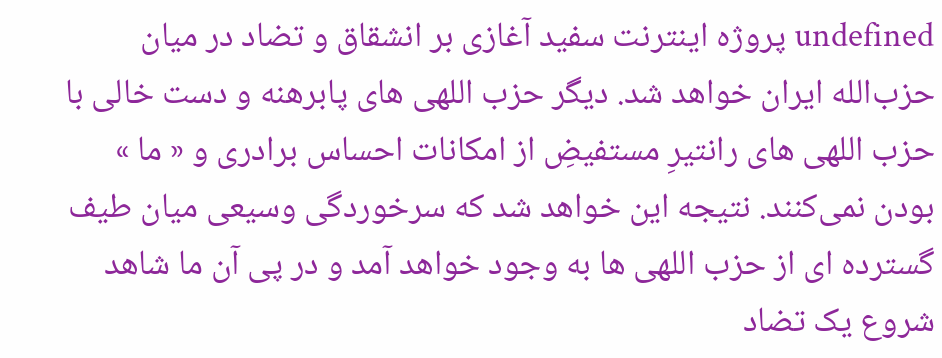undefined پروژه اینترنت سفید آغازی بر انشقاق و تضاد در میان حزب‌الله ایران خواهد شد. دیگر حزب اللهی های پابرهنه و دست خالی با حزب اللهی های رانتیرِ مستفیضِ از امکانات احساس برادری و « ما » بودن نمی‌کنند. نتیجه این خواهد شد که سرخوردگی وسیعی میان طیف گسترده ای از حزب اللهی ها به وجود خواهد آمد و در پی آن ما شاهد شروع یک تضاد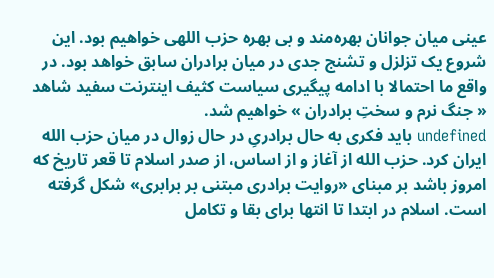عینی میان جوانان بهره‌مند و بی بهره حزب اللهی خواهیم بود. این شروع یک تزلزل و تشنج جدی در میان برادران سابق خواهد بود. در واقع ما احتمالا با ادامه پیگیری سیاست کثیف اینترنت سفید شاهد « جنگ نرم و سختِ برادران » خواهیم شد.
undefined باید فکری به حال برادریِ در حال زوال در میان حزب الله ایران کرد. حزب الله از آغاز و از اساس، از صدر اسلام تا قعر تاریخ که امروز باشد بر مبنای «روایت برادری مبتنی بر برابری» شکل گرفته است. اسلام در ابتدا تا انتها برای بقا و تکامل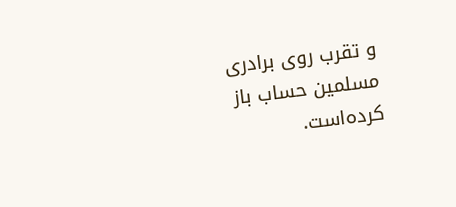و تقرب روی برادری مسلمین حساب باز کرده‌است.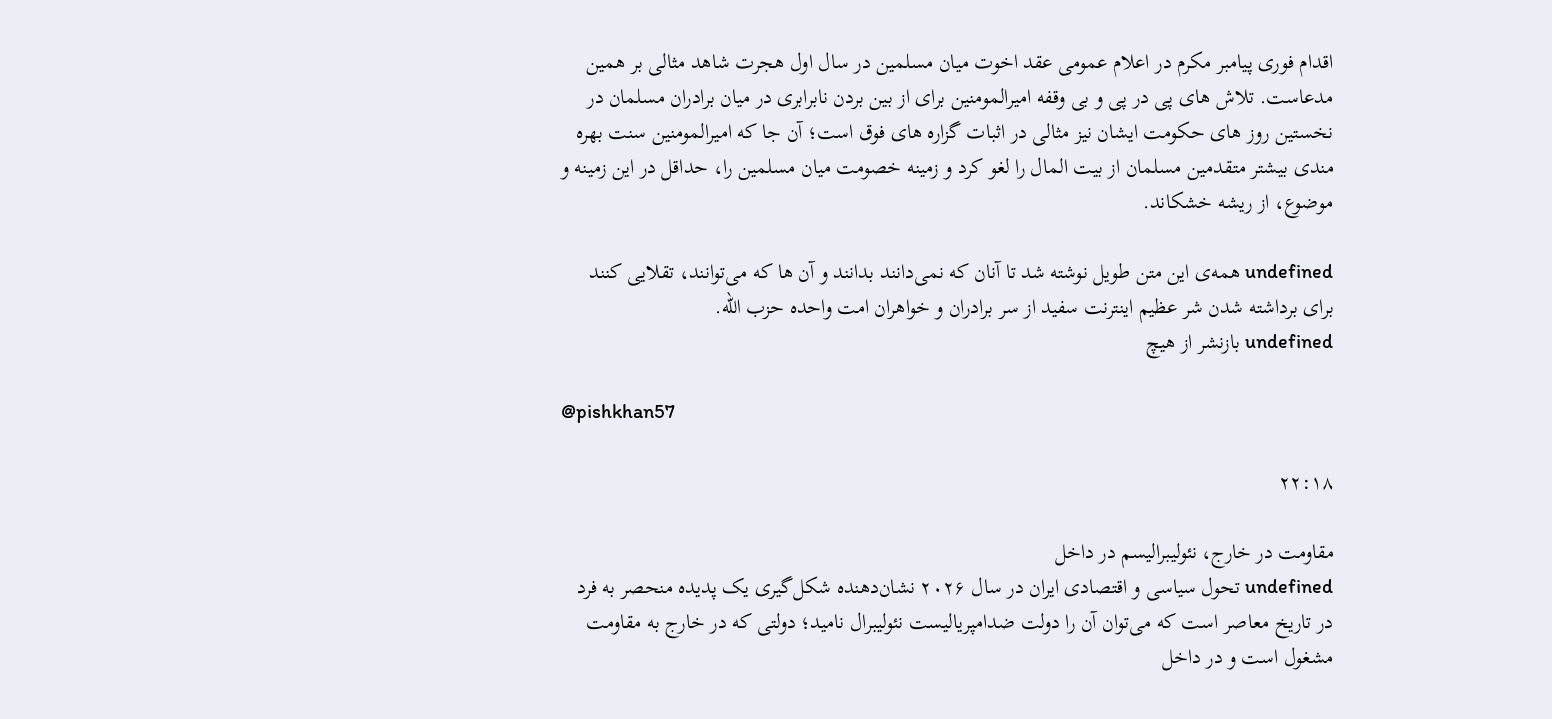اقدام فوری پیامبر مکرم در اعلام عمومی عقد اخوت میان مسلمین در سال اول هجرت شاهد مثالی بر همین مدعاست. تلاش های پی در پی و بی وقفه امیرالمومنین برای از بین بردن نابرابری در میان برادران مسلمان در نخستین روز های حکومت ایشان نیز مثالی در اثبات گزاره های فوق است؛ آن جا که امیرالمومنین سنت بهره مندی بیشتر متقدمین مسلمان از بیت المال را لغو کرد و زمینه خصومت میان مسلمین را، حداقل در این زمینه و موضوع، از ریشه خشکاند.

undefined همه‌ی این متن طویل نوشته شد تا آنان که نمی‌دانند بدانند و آن ها که می‌توانند، تقلایی کنند برای برداشته شدن شر عظیم اینترنت سفید از سر برادران و خواهران امت‌ واحده حزب الله.
undefined بازنشر از هیچ

@pishkhan57

۲۲:۱۸

مقاومت در خارج، نئولیبرالیسم در داخل
undefined تحول سیاسی و اقتصادی ایران در سال ۲۰۲۶ نشان‌دهنده شکل‌گیری یک پدیده منحصر به فرد در تاریخ معاصر است که می‌توان آن را دولت ضدامپریالیست نئولیبرال نامید؛ دولتی که در خارج به مقاومت مشغول است و در داخل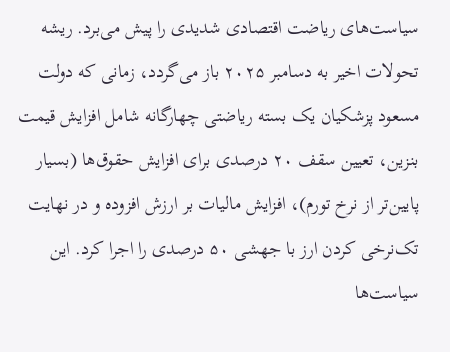سیاست‌های ریاضت اقتصادی شدیدی را پیش می‌برد. ریشه تحولات اخیر به دسامبر ۲۰۲۵ باز می‌گردد، زمانی که دولت مسعود پزشکیان یک بسته ریاضتی چهارگانه شامل افزایش قیمت بنزین، تعیین سقف ۲۰ درصدی برای افزایش حقوق‌ها (بسیار پایین‌تر از نرخ تورم)، افزایش مالیات بر ارزش افزوده و در نهایت تک‌نرخی کردن ارز با جهشی ۵۰ درصدی را اجرا کرد. این سیاست‌ها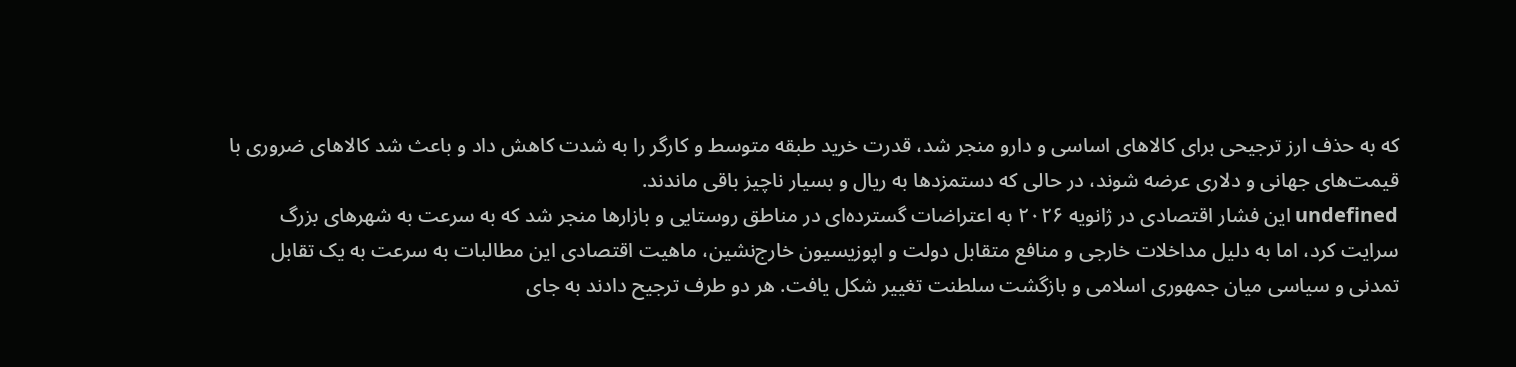که به حذف ارز ترجیحی برای کالاهای اساسی و دارو منجر شد، قدرت خرید طبقه متوسط و کارگر را به شدت کاهش داد و باعث شد کالاهای ضروری با قیمت‌های جهانی و دلاری عرضه شوند، در حالی که دستمزدها به ریال و بسیار ناچیز باقی ماندند.
undefined این فشار اقتصادی در ژانویه ۲۰۲۶ به اعتراضات گسترده‌ای در مناطق روستایی و بازارها منجر شد که به سرعت به شهرهای بزرگ سرایت کرد، اما به دلیل مداخلات خارجی و منافع متقابل دولت و اپوزیسیون خارج‌نشین، ماهیت اقتصادی این مطالبات به سرعت به یک تقابل تمدنی و سیاسی میان جمهوری اسلامی و بازگشت سلطنت تغییر شکل یافت. هر دو طرف ترجیح دادند به جای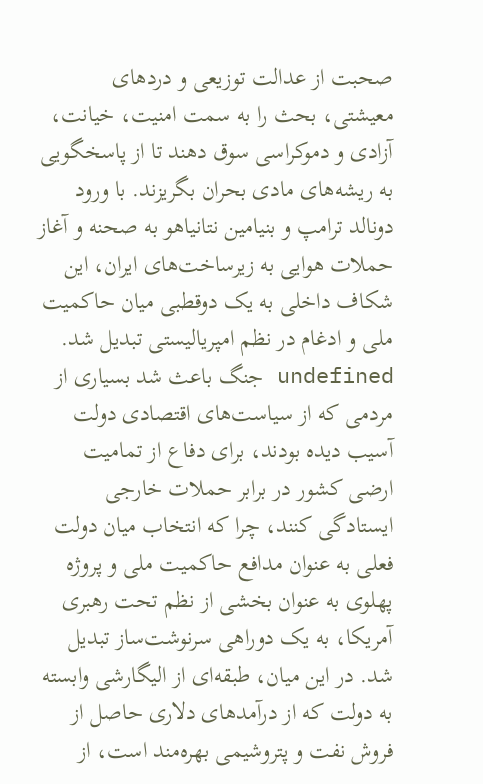صحبت از عدالت توزیعی و دردهای معیشتی، بحث را به سمت امنیت، خیانت، آزادی و دموکراسی سوق دهند تا از پاسخگویی به ریشه‌های مادی بحران بگریزند. با ورود دونالد ترامپ و بنیامین نتانیاهو به صحنه و آغاز حملات هوایی به زیرساخت‌های ایران، این شکاف داخلی به یک دوقطبی میان حاکمیت ملی و ادغام در نظم امپریالیستی تبدیل شد.
undefined جنگ باعث شد بسیاری از مردمی که از سیاست‌های اقتصادی دولت آسیب دیده بودند، برای دفاع از تمامیت ارضی کشور در برابر حملات خارجی ایستادگی کنند، چرا که انتخاب میان دولت فعلی به عنوان مدافع حاکمیت ملی و پروژه پهلوی به عنوان بخشی از نظم تحت رهبری آمریکا، به یک دوراهی سرنوشت‌ساز تبدیل شد. در این میان، طبقه‌ای از الیگارشی وابسته به دولت که از درآمدهای دلاری حاصل از فروش نفت و پتروشیمی بهره‌مند است، از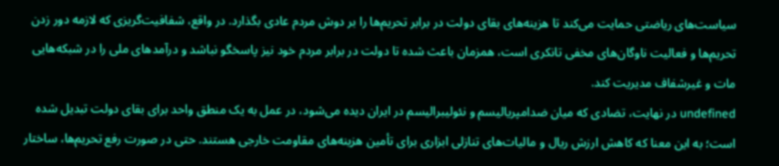سیاست‌های ریاضتی حمایت می‌کند تا هزینه‌های بقای دولت در برابر تحریم‌ها را بر دوش مردم عادی بگذارد. در واقع، شفافیت‌گریزی که لازمه دور زدن تحریم‌ها و فعالیت ناوگان‌های مخفی تانکری است، همزمان باعث شده تا دولت در برابر مردم خود نیز پاسخگو نباشد و درآمدهای ملی را در شبکه‌هایی مات و غیرشفاف مدیریت کند.
undefined در نهایت، تضادی که میان ضدامپریالیسم و نئولیبرالیسم در ایران دیده می‌شود، در عمل به یک منطق واحد برای بقای دولت تبدیل شده است؛ به این معنا که کاهش ارزش ریال و مالیات‌های تنازلی ابزاری برای تأمین هزینه‌های مقاومت خارجی هستند. حتی در صورت رفع تحریم‌ها، ساختار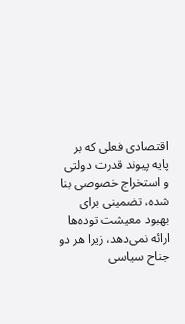اقتصادی فعلی که بر پایه پیوند قدرت دولتی و استخراج خصوصی بنا شده، تضمینی برای بهبود معیشت توده‌ها ارائه نمی‌دهد، زیرا هر دو جناح سیاسی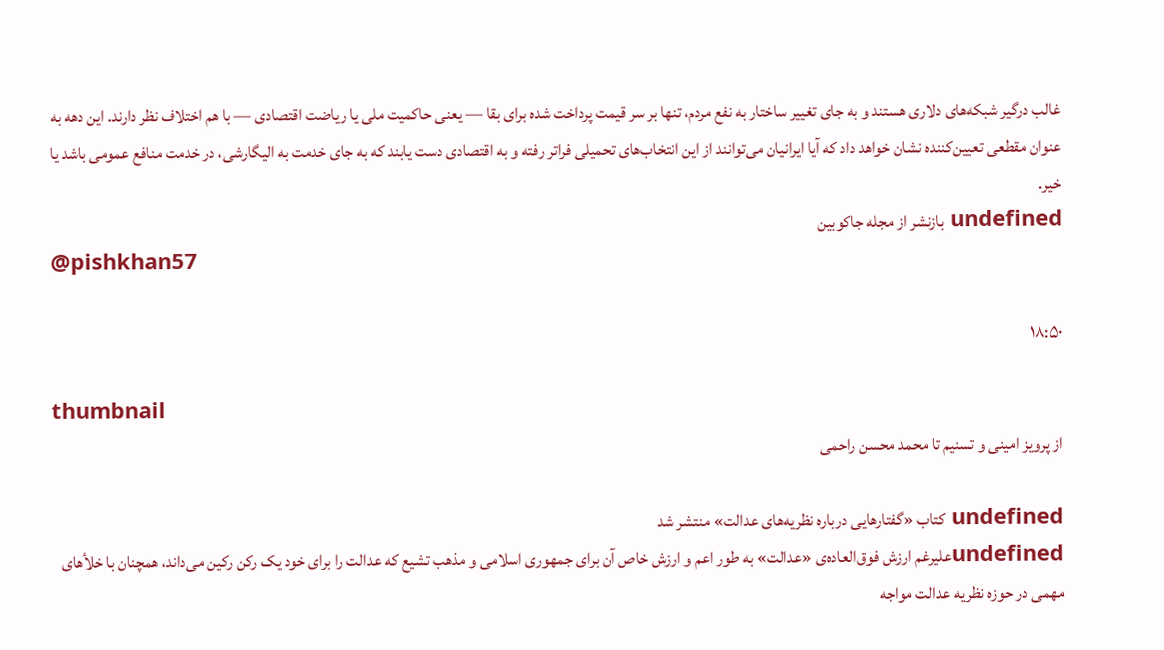غالب درگیر شبکه‌های دلاری هستند و به جای تغییر ساختار به نفع مردم، تنها بر سر قیمت پرداخت شده برای بقا — یعنی حاکمیت ملی یا ریاضت اقتصادی — با هم اختلاف نظر دارند. این دهه به عنوان مقطعی تعیین‌کننده نشان خواهد داد که آیا ایرانیان می‌توانند از این انتخاب‌های تحمیلی فراتر رفته و به اقتصادی دست یابند که به جای خدمت به الیگارشی، در خدمت منافع عمومی باشد یا خیر.
undefined بازنشر از مجله جاکوبین
@pishkhan57

۱۸:۵۰

thumbnail
از پرویز امینی و تسنیم تا محمد محسن راحمی

undefined کتاب «گفتارهایی درباره نظریه‌های عدالت» منتشر شد
undefinedعلیرغم ارزش فوق‌العاده‌ی «عدالت» به طور اعم و ارزش خاص آن برای جمهوری اسلامی و مذهب تشیع که عدالت را برای خود یک رکن رکین می‌داند، همچنان با خلأهای مهمی در حوزه نظریه عدالت مواجه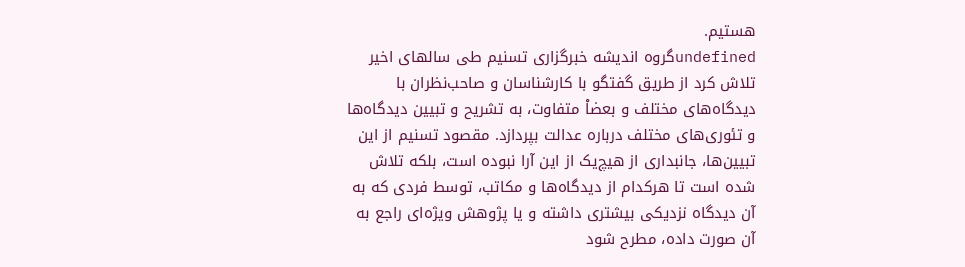هستیم.
undefinedگروه اندیشه خبرگزاری تسنیم طی سالهای اخیر تلاش کرد از طریق گفتگو با کارشناسان و صاحب‌نظران با دیدگاه‌های مختلف و بعضاْ متفاوت، به تشریح و تبیین دیدگاه‌ها و تئوری‌های مختلف درباره عدالت بپردازد. مقصود تسنیم از این تبیین‌ها، جانبداری از هیچ‌یک از این آرا نبوده است، بلکه تلاش شده است تا هرکدام از دیدگاه‌ها و مکاتب، توسط فردی که به آن دیدگاه نزدیکی بیشتری داشته و یا پژوهش ویژه‌ای راجع به آن صورت داده، مطرح شود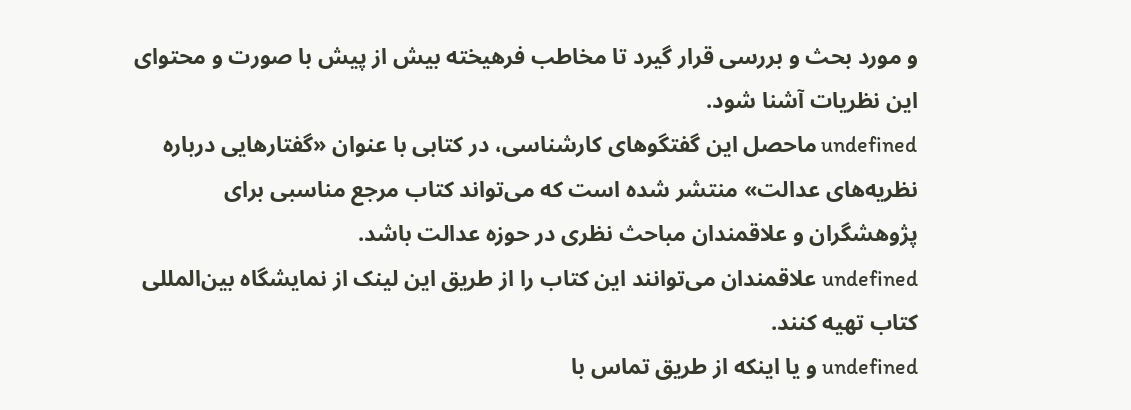و مورد بحث و بررسی قرار گیرد تا مخاطب فرهیخته بیش از پیش با صورت و محتوای این نظریات آشنا شود.
undefined ماحصل این گفتگوهای کارشناسی، در کتابی با عنوان «گفتارهایی درباره نظریه‌های عدالت» منتشر شده است که می‌تواند کتاب مرجع مناسبی برای پژوهشگران و علاقمندان مباحث نظری در حوزه عدالت باشد.
undefined علاقمندان می‌توانند این کتاب را از طریق این لینک از نمایشگاه بین‌المللی کتاب تهیه کنند.
undefined و یا اینکه از طریق تماس با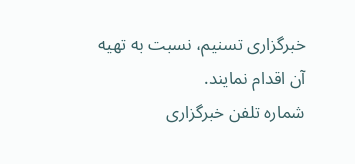خبرگزاری تسنیم، نسبت به تهیه آن اقدام نمایند.
شماره تلفن خبرگزاری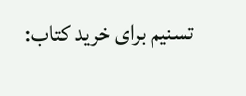تسنیم برای خرید کتاب: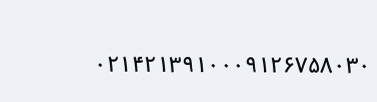۰۲۱۴۲۱۳۹۱۰۰۰۹۱۲۶۷۵۸۰۳۰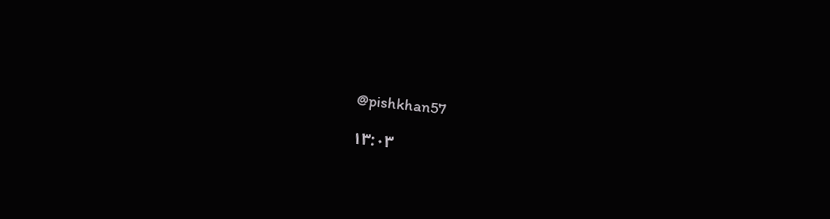@pishkhan57

۱۳:۰۳